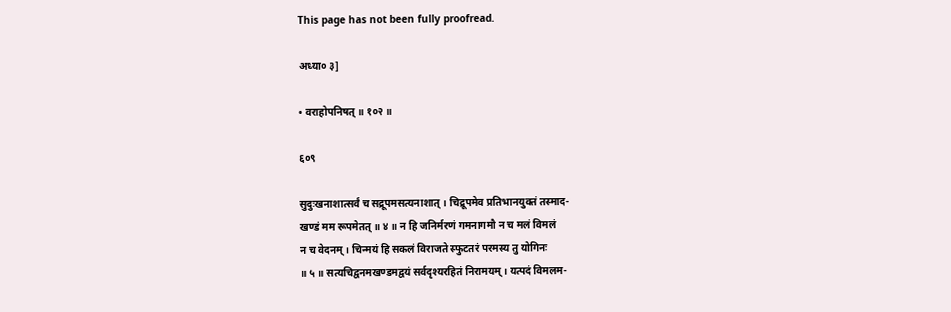This page has not been fully proofread.

अध्या० ३]

• वराहोपनिषत् ॥ १०२ ॥

६०९

सुदुःखनाशात्सर्वं च सद्रूपमसत्यनाशात् । चिद्रूपमेव प्रतिभानयुक्तं तस्माद-
खण्डं मम रूपमेतत् ॥ ४ ॥ न हि जनिर्मरणं गमनागमौ न च मलं विमलं
न च वेदनम् । चिन्मयं हि सकलं विराजते स्फुटतरं परमस्य तु योगिनः
॥ ५ ॥ सत्यचिद्वनमखण्डमद्वयं सर्वदृश्यरहितं निरामयम् । यत्पदं विमलम-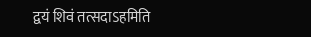द्वयं शिवं तत्सदाऽहमिति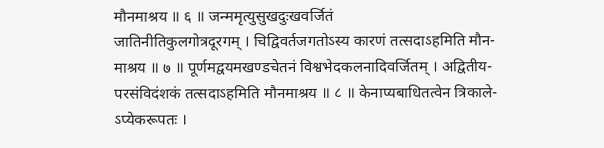मौनमाश्रय ॥ ६ ॥ जन्ममृत्युसुखदुःखवर्जितं
जातिनीतिकुलगोत्रदूरगम् । चिद्विवर्तजगतोऽस्य कारणं तत्सदाऽहमिति मौन-
माश्रय ॥ ७ ॥ पूर्णमद्वयमखण्डचेतनं विश्वभेदकलनादिवर्जितम् । अद्वितीय-
परसंविदंशकं तत्सदाऽहमिति मौनमाश्रय ॥ ८ ॥ केनाप्यबाधितत्वेन त्रिकाले-
ऽप्येकरूपतः ।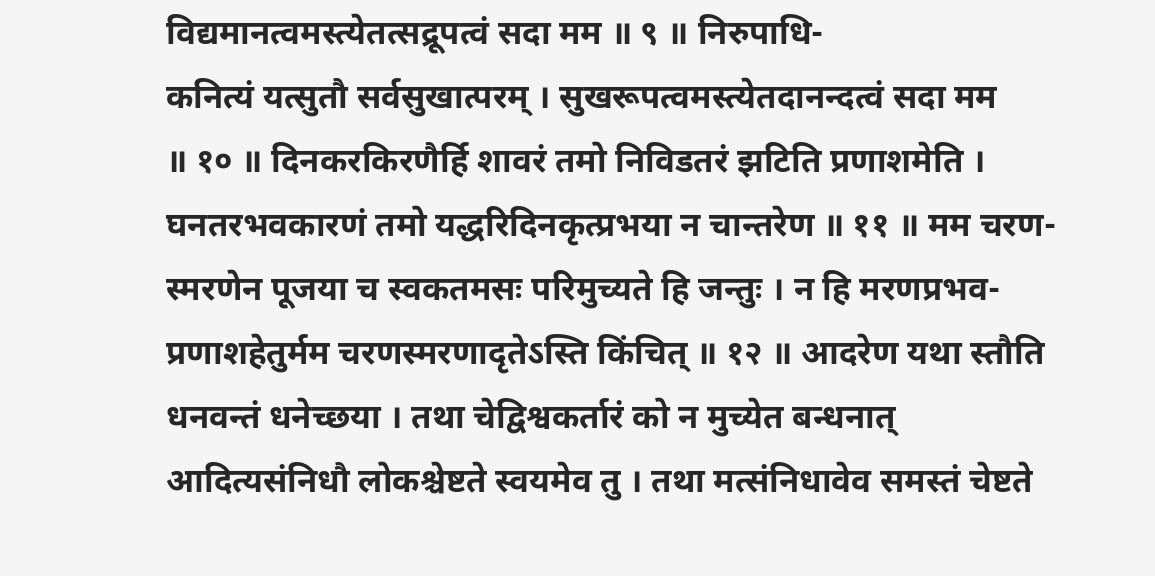विद्यमानत्वमस्त्येतत्सद्रूपत्वं सदा मम ॥ ९ ॥ निरुपाधि-
कनित्यं यत्सुतौ सर्वसुखात्परम् । सुखरूपत्वमस्त्येतदानन्दत्वं सदा मम
॥ १० ॥ दिनकरकिरणैर्हि शावरं तमो निविडतरं झटिति प्रणाशमेति ।
घनतरभवकारणं तमो यद्धरिदिनकृत्प्रभया न चान्तरेण ॥ ११ ॥ मम चरण-
स्मरणेन पूजया च स्वकतमसः परिमुच्यते हि जन्तुः । न हि मरणप्रभव-
प्रणाशहेतुर्मम चरणस्मरणादृतेऽस्ति किंचित् ॥ १२ ॥ आदरेण यथा स्तौति
धनवन्तं धनेच्छया । तथा चेद्विश्वकर्तारं को न मुच्येत बन्धनात्
आदित्यसंनिधौ लोकश्चेष्टते स्वयमेव तु । तथा मत्संनिधावेव समस्तं चेष्टते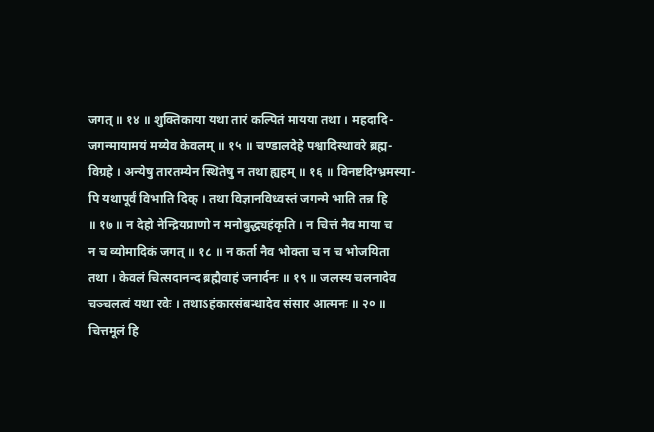जगत् ॥ १४ ॥ शुक्तिकाया यथा तारं कल्पितं मायया तथा । महदादि-
जगन्मायामयं मय्येव केवलम् ॥ १५ ॥ चण्डालदेहे पश्वादिस्थावरे ब्रह्म-
विग्रहे । अन्येषु तारतम्येन स्थितेषु न तथा ह्यहम् ॥ १६ ॥ विनष्टदिग्भ्रमस्या-
पि यथापूर्वं विभाति दिक् । तथा विज्ञानविध्वस्तं जगन्मे भाति तन्न हि
॥ १७ ॥ न देहो नेन्द्रियप्राणो न मनोबुद्ध्यहंकृति । न चित्तं नैव माया च
न च व्योमादिकं जगत् ॥ १८ ॥ न कर्ता नैव भोक्ता च न च भोजयिता
तथा । केवलं चित्सदानन्द ब्रह्मैवाहं जनार्दनः ॥ १९ ॥ जलस्य चलनादेव
चञ्चलत्वं यथा रवेः । तथाऽहंकारसंबन्धादेव संसार आत्मनः ॥ २० ॥
चित्तमूलं हि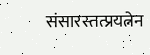संसारस्तत्प्रयत्नेन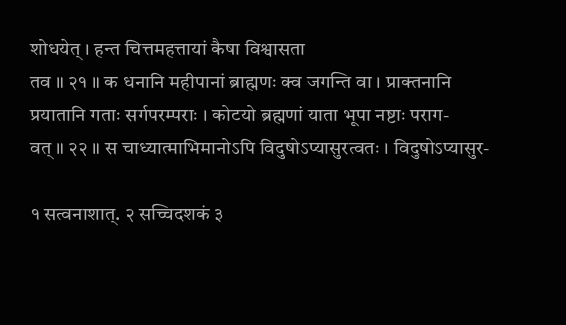शोधयेत् । हन्त चित्तमहत्तायां कैषा विश्वासता
तव ॥ २१ ॥ क धनानि महीपानां ब्राह्मणः क्व जगन्ति वा । प्राक्तनानि
प्रयातानि गताः सर्गपरम्पराः । कोटयो ब्रह्मणां याता भूपा नष्टाः पराग-
वत् ॥ २२ ॥ स चाध्यात्माभिमानोऽपि विदुषोऽप्यासुरत्वतः । विदुषोऽप्यासुर-

१ सत्वनाशात्. २ सच्चिदशकं ३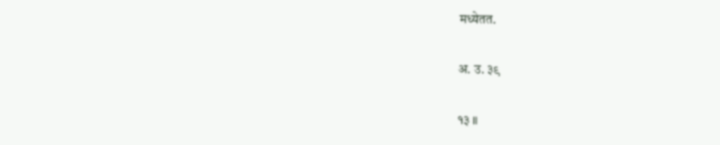मध्येतत.

अ. उ. ३९

१३ ॥